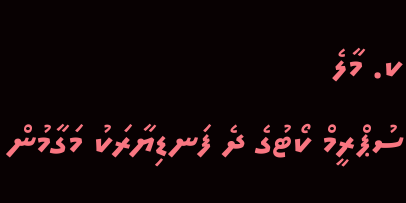ކ. މާލެ
ސުޕްރީމް ކޯޓުގެ ދެ ފަނޑިޔާރަކު މަގާމުން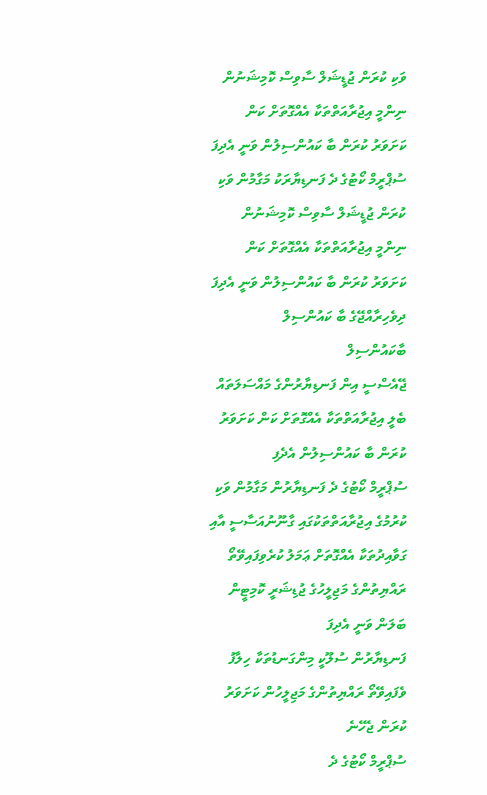ވަކި ކުރަން ޖުޑީޝަލް ސާވިސް ކޮމިޝަނުން ނިންމީ އިޖުރާއަތްތަކާ އެއްގޮތަށް ކަން ކަށަވަރު ކުރަން ބާ ކައުންސިލުން ވަނީ އެދިފަ
ސުޕްރީމް ކޯޓުގެ ދެ ފަނޑިޔާރަކު މަގާމުން ވަކި ކުރަން ޖުޑީޝަލް ސާވިސް ކޮމިޝަނުން ނިންމީ އިޖުރާއަތްތަކާ އެއްގޮތަށް ކަން ކަށަވަރު ކުރަން ބާ ކައުންސިލުން ވަނީ އެދިފަ
ދިވެހިރާއްޖޭގެ ބާ ކައުންސިލް
ބާކައުންސިލް
ޖޭއެސްސީ އިން ފަނޑިޔާރުންގެ މައްސަލަތައް ބެލީ އިޖުރާއަތްތަކާ އެއްގޮތަށް ކަން ކަށަވަރު ކުރަން ބާ ކައުންސިލުން އެދެފި
ސުޕްރީމް ކޯޓުގެ ދެ ފަނޑިޔާރުން މަގާމުން ވަކި ކުރުމުގެ އިޖުރާއަތްތަކުގައި ގާނޫނުއަސާސީ އާއި ގަވާއިދުތަކާ އެއްގޮތަށް ޢަމަލު ކުރެވިފައިވޭތޯ ރައްޔިތުންގެ މަޖިލީހުގެ ޖުޑިޝަރީ ކޮމިޓީން ބަލަން ވަނީ އެދިފަ
ފަނޑިޔާރުން ސުލޫކީ މިންގަނޑުތަކާ ހިލާފު ވެފައިވޭތޯ ރައްޔިތުންގެ މަޖިލީހުން ކަށަވަރު ކުރަން ޖެހޭނެ
ސުޕްރީމް ކޯޓުގެ ދެ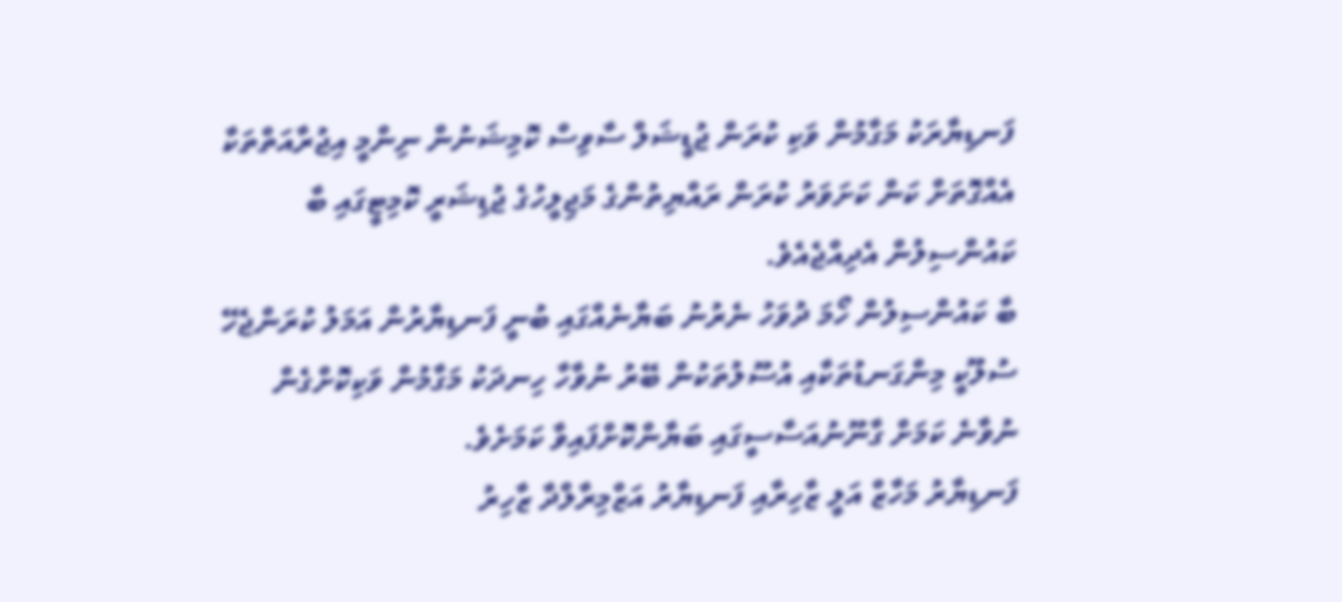ފަނޑިޔާރަކު މަގާމުން ވަކި ކުރަން ޖުޑީޝަލް ސާވިސް ކޮމިޝަނުން ނިންމީ އިޖުރާއަތްތަކާ އެއްގޮތަށް ކަން ކަށަވަރު ކުރަން ރައްޔިތުންގެ މަޖިލީހުގެ ޖުޑިޝަރީ ކޮމިޓީގައި ބާ ކައުންސިލުން އެދިއްޖެއެވެ.
ބާ ކައުންސިލުން ހޯމަ ދުވަހު ނެރުނު ބަޔާނެއްގައި ބުނީ ފަނޑިޔާރުން އަމަލު ކުރަންޖެހޭ ސުލޫކީ މިންގަނޑުތަކާއި އުސޫލުތަކުން ބޭރު ނުވާހާ ހިނދަކު މަގާމުން ވަކިކޮށްގެން ނުވާނެ ކަމަށް ގާނޫނުއަސާސީގައި ބަޔާންކޮށްފައިވާ ކަމަށެވެ.
ފަނޑިޔާރު މަހާޒް އަލީ ޒާހިރާއި ފަނޑިޔާރު އަޒްމިރާލްދާ ޒާހިރު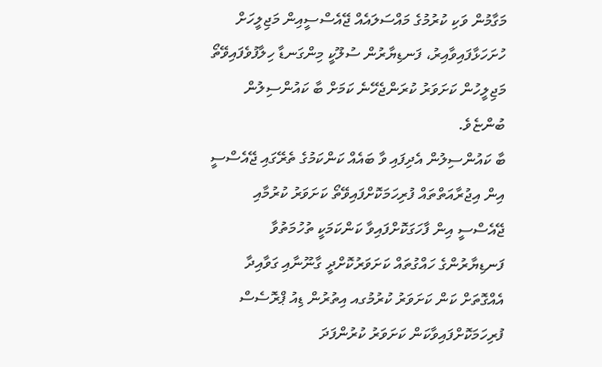މަގާމުން ވަކި ކުރުމުގެ މައްސަލައެއް ޖޭއެސްސީއިން މަޖިލީހަށް ހުށަހަޅާފައިވާއިރު، ފަނޑިޔާރުން ސުލޫކީ މިންގަނޑާ ހިލާފުވެފައިވޭތޯ މަޖިލީހުން ކަށަވަރު ކުރަންޖެހޭނެ ކަމަށް ބާ ކައުންސިލުން ބުންޏެވެ.
ބާ ކައުންސިލުން އެދިފައި ވާ ބައެއް ކަންކަމުގެ ތެރޭގައި ޖޭއެސްސީ އިން އިޖުރާއަތްތައް ފުރިހަމަކޮށްފައިވޭތޯ ކަށަވަރު ކުރުމާއި ޖޭއެސްސީ އިން ފާހަގަކޮށްފައިވާ ކަންކަމަކީ ތުހުމަތުވާ ފަނޑިޔާރުންގެ ހައްގުތައް ކަށަވަރުކޮށްދީ ގާނޫނާއި ގަވާއިދާ އެއްގޮތަށް ކަން ކަށަވަރު ކުރުމުގއ އިތުރުން ޑިއު ޕްރޮސެސް ފުރިހަމަކޮށްފައިވާކަން ކަށަވަރު ކުރުންފަދަ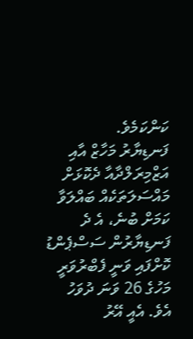ކަންކަމެވެ.
ފަނޑިޔާރު މަހާޒް އާއި އަޒްމިރަލްދާއާ ދެކޮޅަށް މައްސަލަތަކެއް ބައްލަވާ ކަމަށް ބުނެ، އެ ދެ ފަނޑިޔާރުން ސަސްޕެންޑު ކޮށްފައި ވަނީ ފެބްރުވަރީ މަހުގެ 26 ވަނަ ދުވަހު އެވެ. އެއީ އޭރު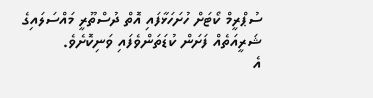ސުޕްރީމް ކޯޓަށް ހުށަހަޅާފައި އޮތް ދުސްތޫރީ މައްސަލައިގެ ޝަރީއަތެއް ފަށަން ކުޑަތަންވެފައި ވަނިކޮށެވެ.
އެ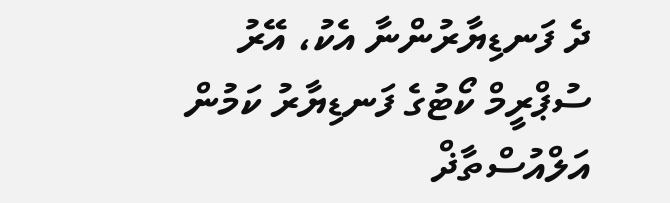ދެ ފަނޑިޔާރުންނާ އެކު، އޭރު ސުޕްރީމް ކޯޓުގެ ފަނޑިޔާރު ކަމުން އަލްއުސްތާޛް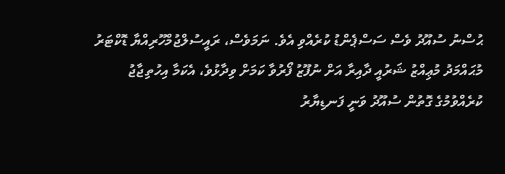ޙުސްނު ސުއޫދު ވެސް ސަސްޕެންޑު ކުރެއްވި އެވެ. ނަމަވެސް، ރައީސުލްޖުމްހޫރިއްޔާ ޑޮކްޓަރު މުޙައްމަދު މުޢިއްޒު ޝަރުއީ ދާއިރާ އަށް ނުފޫޒު ފޯރުވާ ކަމަށް ވިދާޅުވެ، އެކަމާ އިހުތިޖާޖު ކުރެއްވުމުގެ ގޮތުން ސުއޫދު ވަނީ ފަނޑިޔާރު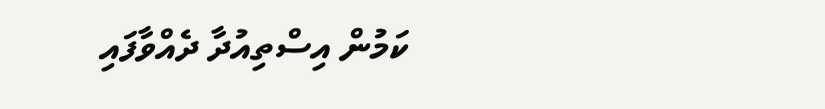ކަމުން އިސްތިއުދާ ދެއްވާފައި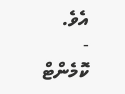އެވެ.
- ކޮމެންޓް